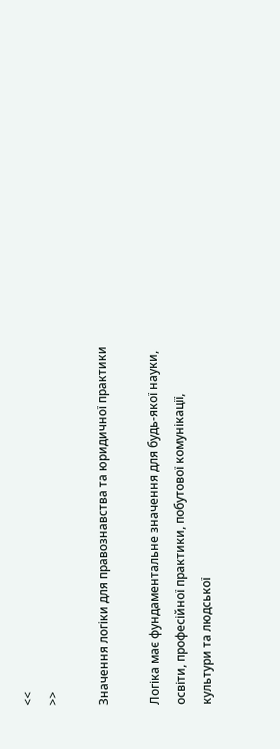<<
>>

Значення логіки для правознавства та юридичної практики

Логіка має фундаментальне значення для будь-якої науки, освіти, професійної практики, побутової комунікації, культури та людської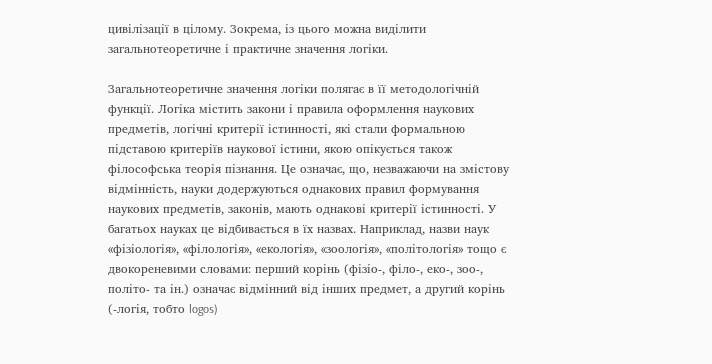цивілізації в цілому. Зокрема, із цього можна виділити загальнотеоретичне і практичне значення логіки.

Загальнотеоретичне значення логіки полягає в її методологічній функції. Логіка містить закони і правила оформлення наукових предметів, логічні критерії істинності, які стали формальною підставою критеріїв наукової істини, якою опікується також філософська теорія пізнання. Це означає, що, незважаючи на змістову відмінність, науки додержуються однакових правил формування наукових предметів, законів, мають однакові критерії істинності. У багатьох науках це відбивається в їх назвах. Наприклад, назви наук «фізіологія», «філологія», «екологія», «зоологія», «політологія» тощо є двокореневими словами: перший корінь (фізіо-, філо-, еко-, зоо-, політо- та ін.) означає відмінний від інших предмет, а другий корінь (-логія, тобто logos)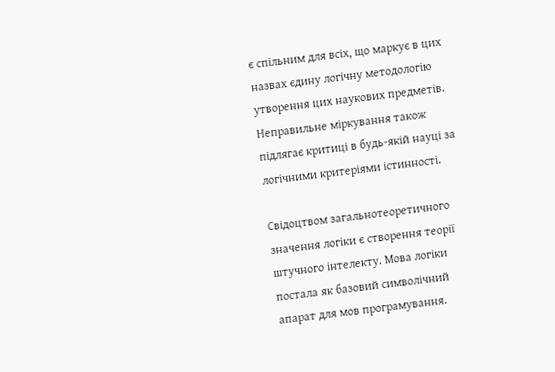є спільним для всіх, що маркує в цих назвах єдину логічну методологію утворення цих наукових предметів. Неправильне міркування також підлягає критиці в будь-якій науці за логічними критеріями істинності.

Свідоцтвом загальнотеоретичного значення логіки є створення теорії штучного інтелекту. Мова логіки постала як базовий символічний апарат для мов програмування.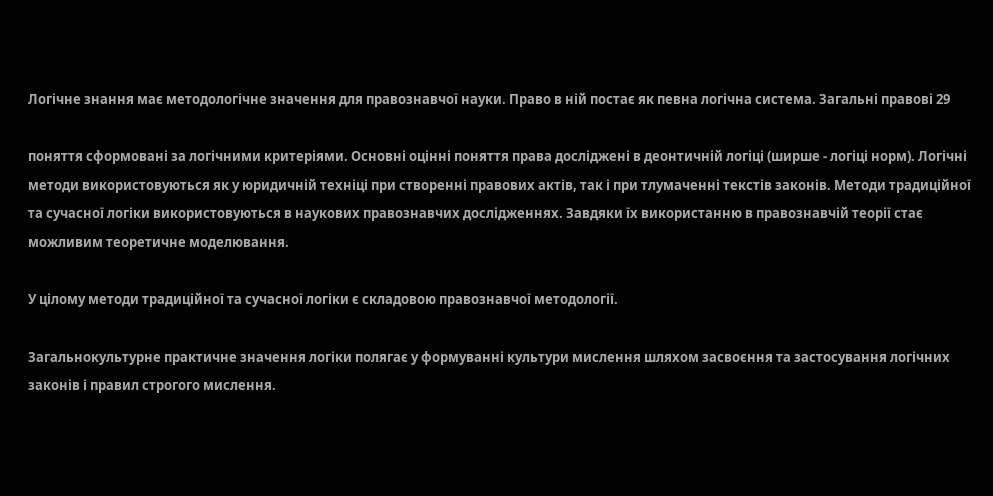Логічне знання має методологічне значення для правознавчої науки. Право в ній постає як певна логічна система. Загальні правові 29

поняття сформовані за логічними критеріями. Основні оцінні поняття права досліджені в деонтичній логіці (ширше - логіці норм). Логічні методи використовуються як у юридичній техніці при створенні правових актів, так і при тлумаченні текстів законів. Методи традиційної та сучасної логіки використовуються в наукових правознавчих дослідженнях. Завдяки їх використанню в правознавчій теорії стає можливим теоретичне моделювання.

У цілому методи традиційної та сучасної логіки є складовою правознавчої методології.

Загальнокультурне практичне значення логіки полягає у формуванні культури мислення шляхом засвоєння та застосування логічних законів і правил строгого мислення.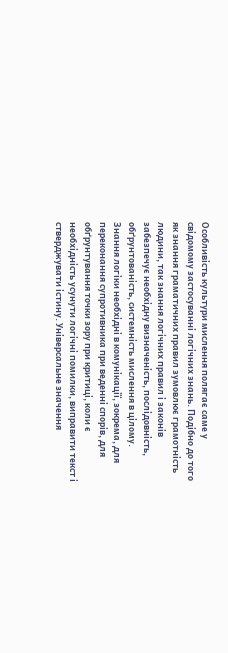Особливість культури мислення полягає саме у свідомому застосуванні логічних знань. Подібно до того як знання граматичних правил зумовлює грамотність людини, так знання логічних правил і законів забезпечує необхідну визначеність, послідовність, обґрунтованість, системність мислення в цілому. Знання логіки необхідні в комунікації, зокрема, для переконання супротивника при веденні спорів, для обґрунтування точки зору при критиці, коли є необхідність усунути логічні помилки, виправити текст і стверджувати істину. Універсальне значення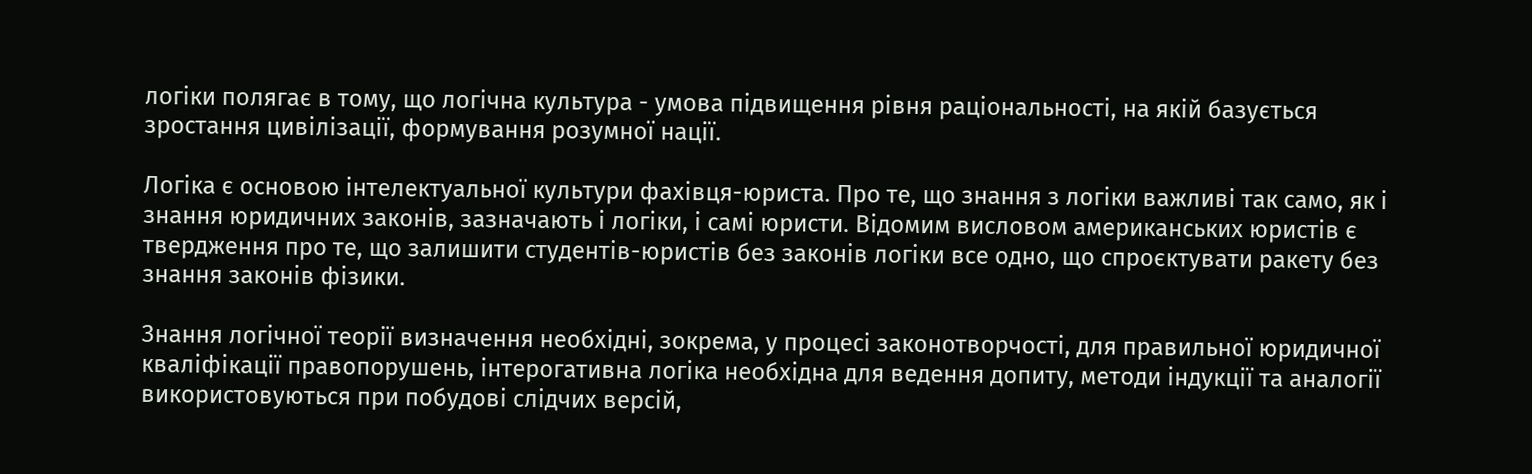логіки полягає в тому, що логічна культура - умова підвищення рівня раціональності, на якій базується зростання цивілізації, формування розумної нації.

Логіка є основою інтелектуальної культури фахівця-юриста. Про те, що знання з логіки важливі так само, як і знання юридичних законів, зазначають і логіки, і самі юристи. Відомим висловом американських юристів є твердження про те, що залишити студентів-юристів без законів логіки все одно, що спроєктувати ракету без знання законів фізики.

Знання логічної теорії визначення необхідні, зокрема, у процесі законотворчості, для правильної юридичної кваліфікації правопорушень, інтерогативна логіка необхідна для ведення допиту, методи індукції та аналогії використовуються при побудові слідчих версій,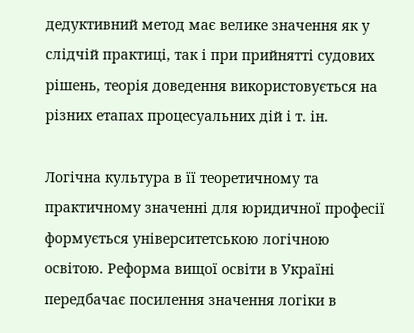дедуктивний метод має велике значення як у слідчій практиці, так і при прийнятті судових рішень, теорія доведення використовується на різних етапах процесуальних дій і т. ін.

Логічна культура в її теоретичному та практичному значенні для юридичної професії формується університетською логічною освітою. Реформа вищої освіти в Україні передбачає посилення значення логіки в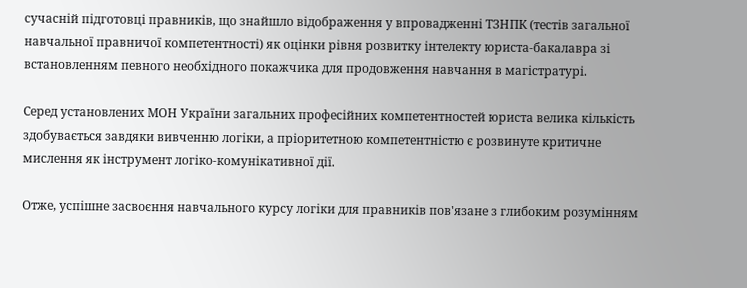сучасній підготовці правників, що знайшло відображення у впровадженні ТЗНПК (тестів загальної навчальної правничої компетентності) як оцінки рівня розвитку інтелекту юриста-бакалавра зі встановленням певного необхідного покажчика для продовження навчання в магістратурі.

Серед установлених МОН України загальних професійних компетентностей юриста велика кількість здобувається завдяки вивченню логіки, а пріоритетною компетентністю є розвинуте критичне мислення як інструмент логіко-комунікативної дії.

Отже, успішне засвоєння навчального курсу логіки для правників пов'язане з глибоким розумінням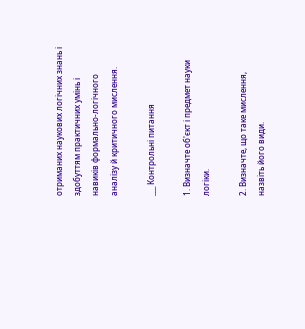отриманих наукових логічних знань і здобуттям практичних умінь і навиків формально-логічного аналізу й критичного мислення.

___ Контрольні питання

1. Визначте об'єкт і предмет науки логіки.

2. Визначте, що таке мислення, назвіть його види.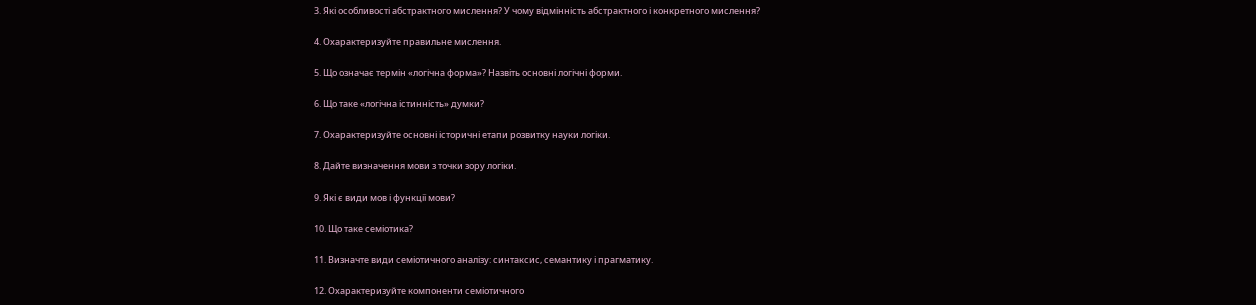3. Які особливості абстрактного мислення? У чому відмінність абстрактного і конкретного мислення?

4. Охарактеризуйте правильне мислення.

5. Що означає термін «логічна форма»? Назвіть основні логічні форми.

6. Що таке «логічна істинність» думки?

7. Охарактеризуйте основні історичні етапи розвитку науки логіки.

8. Дайте визначення мови з точки зору логіки.

9. Які є види мов і функції мови?

10. Що таке семіотика?

11. Визначте види семіотичного аналізу: синтаксис, семантику і прагматику.

12. Охарактеризуйте компоненти семіотичного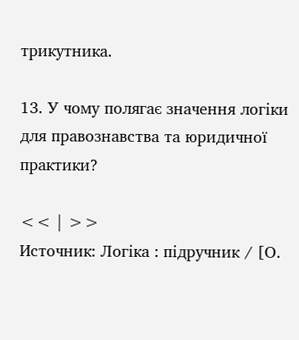трикутника.

13. У чому полягає значення логіки для правознавства та юридичної практики?

<< | >>
Источник: Логіка : підручник / [О.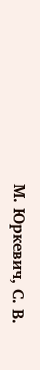М. Юркевич, С. В.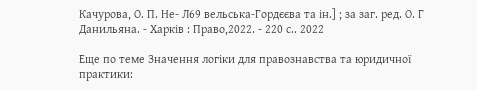Качурова, О. П. Не- Л69 вельська-Гордєєва та ін.] ; за заг. ред. О. Г Данильяна. - Харків : Право,2022. - 220 с.. 2022

Еще по теме Значення логіки для правознавства та юридичної практики: